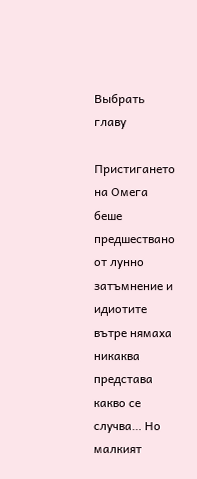Выбрать главу

Пристигането на Омега беше предшествано от лунно затъмнение и идиотите вътре нямаха никаква представа какво се случва… Но малкият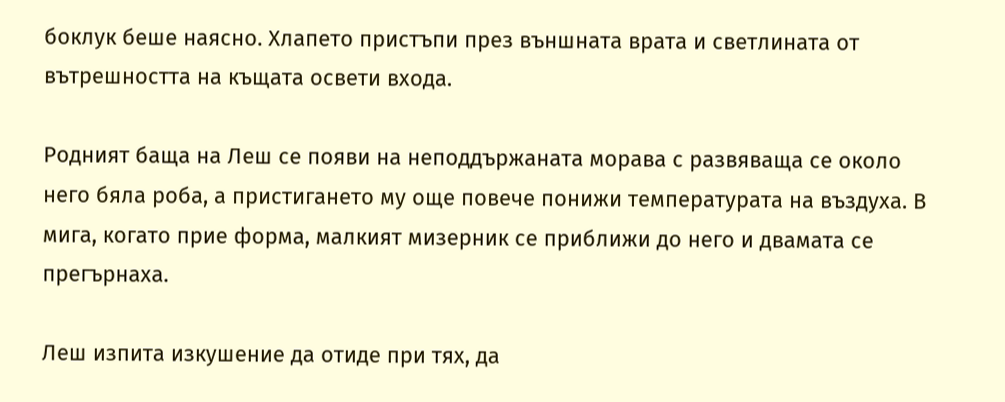боклук беше наясно. Хлапето пристъпи през външната врата и светлината от вътрешността на къщата освети входа.

Родният баща на Леш се появи на неподдържаната морава с развяваща се около него бяла роба, а пристигането му още повече понижи температурата на въздуха. В мига, когато прие форма, малкият мизерник се приближи до него и двамата се прегърнаха.

Леш изпита изкушение да отиде при тях, да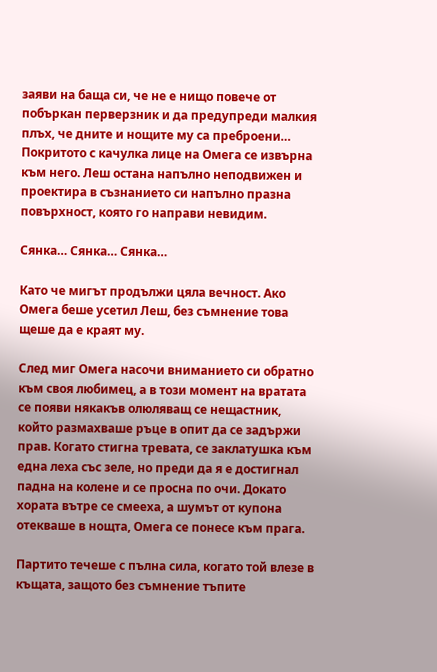заяви на баща си, че не е нищо повече от побъркан перверзник и да предупреди малкия плъх, че дните и нощите му са преброени… Покритото с качулка лице на Омега се извърна към него. Леш остана напълно неподвижен и проектира в съзнанието си напълно празна повърхност, която го направи невидим.

Сянка… Сянка… Сянка…

Като че мигът продължи цяла вечност. Ако Омега беше усетил Леш, без съмнение това щеше да е краят му.

След миг Омега насочи вниманието си обратно към своя любимец, а в този момент на вратата се появи някакъв олюляващ се нещастник, който размахваше ръце в опит да се задържи прав. Когато стигна тревата, се заклатушка към една леха със зеле, но преди да я е достигнал падна на колене и се просна по очи. Докато хората вътре се смееха, а шумът от купона отекваше в нощта, Омега се понесе към прага.

Партито течеше с пълна сила, когато той влезе в къщата, защото без съмнение тъпите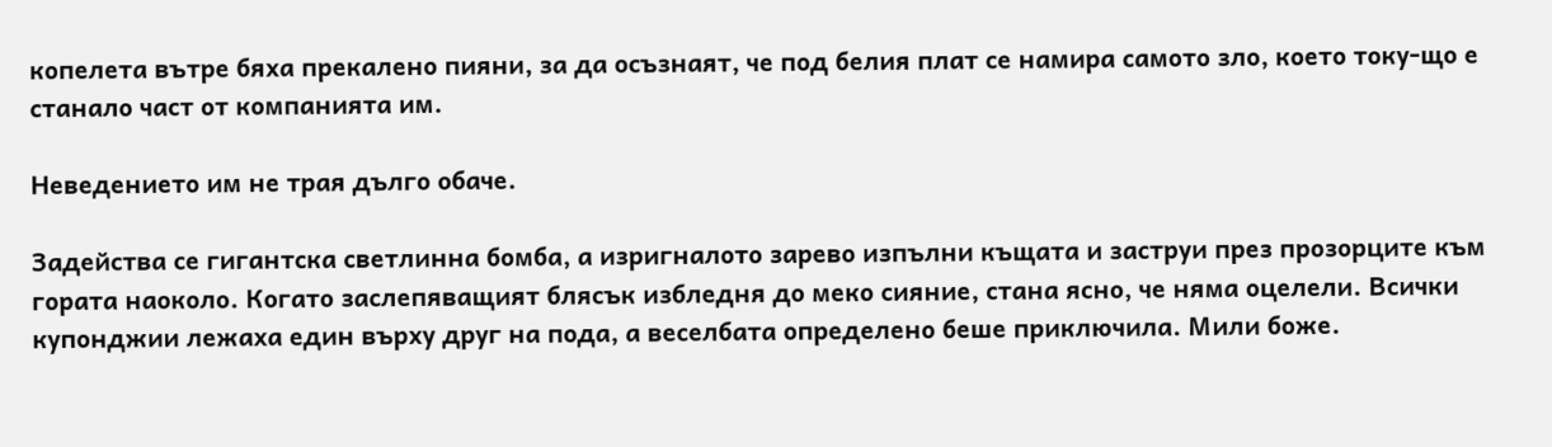копелета вътре бяха прекалено пияни, за да осъзнаят, че под белия плат се намира самото зло, което току-що е станало част от компанията им.

Неведението им не трая дълго обаче.

Задейства се гигантска светлинна бомба, а изригналото зарево изпълни къщата и заструи през прозорците към гората наоколо. Когато заслепяващият блясък избледня до меко сияние, стана ясно, че няма оцелели. Всички купонджии лежаха един върху друг на пода, а веселбата определено беше приключила. Мили боже.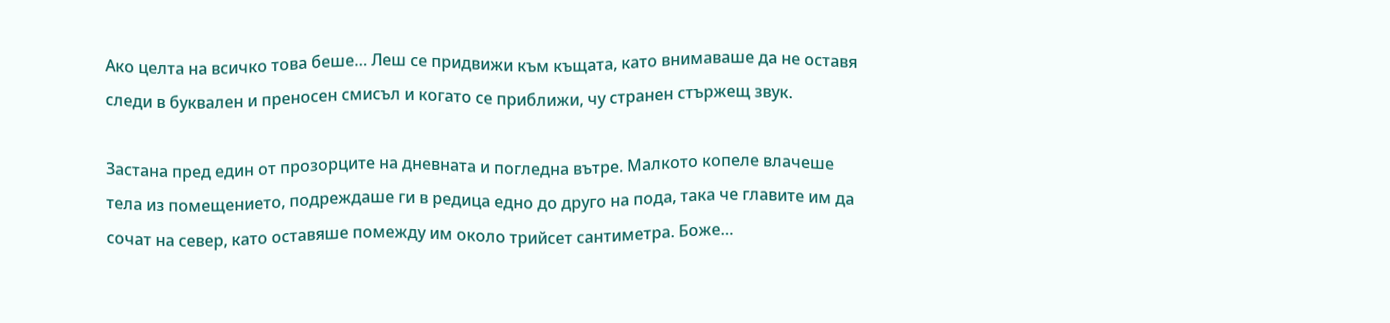Ако целта на всичко това беше… Леш се придвижи към къщата, като внимаваше да не оставя следи в буквален и преносен смисъл и когато се приближи, чу странен стържещ звук.

Застана пред един от прозорците на дневната и погледна вътре. Малкото копеле влачеше тела из помещението, подреждаше ги в редица едно до друго на пода, така че главите им да сочат на север, като оставяше помежду им около трийсет сантиметра. Боже…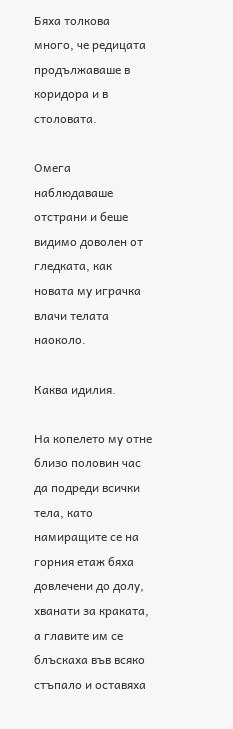Бяха толкова много, че редицата продължаваше в коридора и в столовата.

Омега наблюдаваше отстрани и беше видимо доволен от гледката, как новата му играчка влачи телата наоколо.

Каква идилия.

На копелето му отне близо половин час да подреди всички тела, като намиращите се на горния етаж бяха довлечени до долу, хванати за краката, а главите им се блъскаха във всяко стъпало и оставяха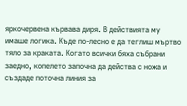яркочервена кървава диря. В действията му имаше логика. Къде по-лесно е да теглиш мъртво тяло за краката. Когато всички бяха събрани заедно, копелето започна да действа с ножа и създаде поточна линия за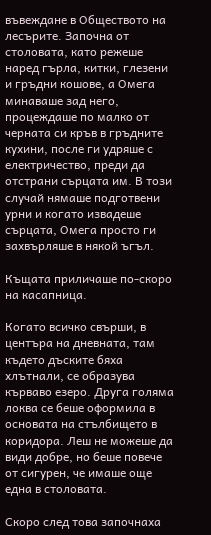въвеждане в Обществото на лесърите. Започна от столовата, като режеше наред гърла, китки, глезени и гръдни кошове, а Омега минаваше зад него, процеждаше по малко от черната си кръв в гръдните кухини, после ги удряше с електричество, преди да отстрани сърцата им. В този случай нямаше подготвени урни и когато извадеше сърцата, Омега просто ги захвърляше в някой ъгъл.

Къщата приличаше по-скоро на касапница.

Когато всичко свърши, в центъра на дневната, там където дъските бяха хлътнали, се образува кърваво езеро. Друга голяма локва се беше оформила в основата на стълбището в коридора. Леш не можеше да види добре, но беше повече от сигурен, че имаше още една в столовата.

Скоро след това започнаха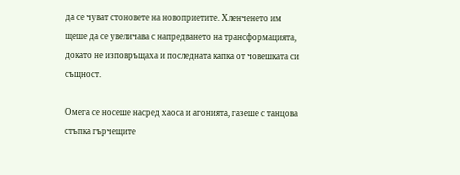да се чуват стоновете на новоприетите. Хленченето им щеше да се увеличава с напредването на трансформацията, докато не изповръщаха и последната капка от човешката си същност.

Омега се носеше насред хаоса и агонията, газеше с танцова стъпка гърчещите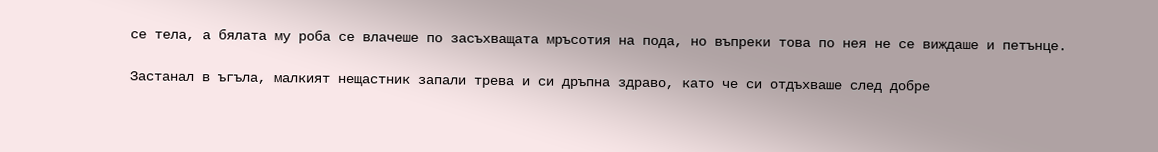се тела, а бялата му роба се влачеше по засъхващата мръсотия на пода, но въпреки това по нея не се виждаше и петънце.

Застанал в ъгъла, малкият нещастник запали трева и си дръпна здраво, като че си отдъхваше след добре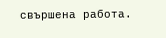свършена работа.